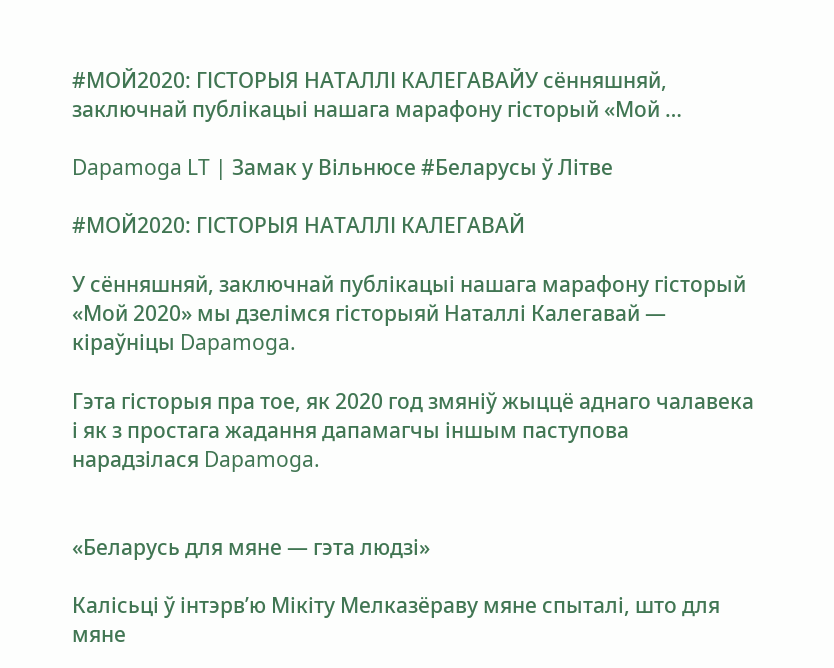#МОЙ2020: ГІСТОРЫЯ НАТАЛЛІ КАЛЕГАВАЙУ сённяшняй, заключнай публікацыі нашага марафону гісторый «Мой …

Dapamoga LT | Замак у Вільнюсе #Беларусы ў Літве

#МОЙ2020: ГІСТОРЫЯ НАТАЛЛІ КАЛЕГАВАЙ

У сённяшняй, заключнай публікацыі нашага марафону гісторый «Мой 2020» мы дзелімся гісторыяй Наталлі Калегавай — кіраўніцы Dapamoga.

Гэта гісторыя пра тое, як 2020 год змяніў жыццё аднаго чалавека і як з простага жадання дапамагчы іншым паступова нарадзілася Dapamoga.


«Беларусь для мяне — гэта людзі»

Калісьці ў інтэрв’ю Мікіту Мелказёраву мяне спыталі, што для мяне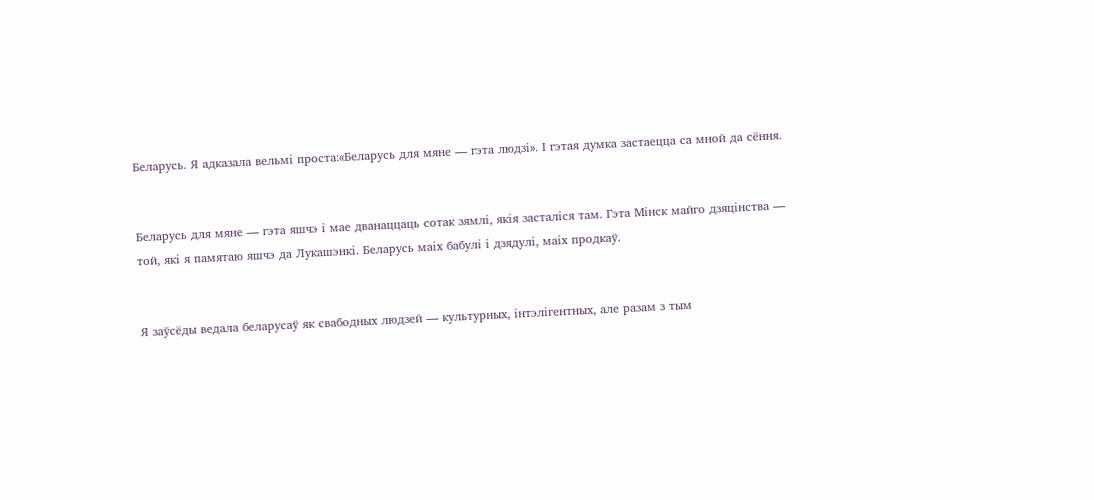Беларусь. Я адказала вельмі проста:«Беларусь для мяне — гэта людзі». І гэтая думка застаецца са мной да сёння.


Беларусь для мяне — гэта яшчэ і мае дванаццаць сотак зямлі, якія засталіся там. Гэта Мінск майго дзяцінства — той, які я памятаю яшчэ да Лукашэнкі. Беларусь маіх бабулі і дзядулі, маіх продкаў.


Я заўсёды ведала беларусаў як свабодных людзей — культурных, інтэлігентных, але разам з тым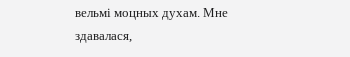вельмі моцных духам. Мне здавалася,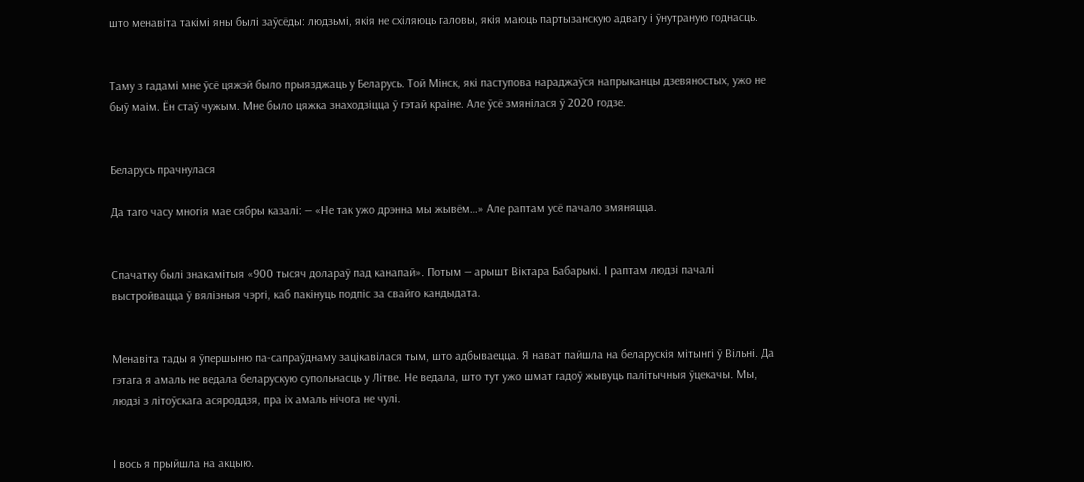што менавіта такімі яны былі заўсёды: людзьмі, якія не схіляюць галовы, якія маюць партызанскую адвагу і ўнутраную годнасць.


Таму з гадамі мне ўсё цяжэй было прыязджаць у Беларусь. Той Мінск, які паступова нараджаўся напрыканцы дзевяностых, ужо не быў маім. Ён стаў чужым. Мне было цяжка знаходзіцца ў гэтай краіне. Але ўсё змянілася ў 2020 годзе.


Беларусь прачнулася

Да таго часу многія мае сябры казалі: — «Не так ужо дрэнна мы жывём…» Але раптам усё пачало змяняцца.


Спачатку былі знакамітыя «900 тысяч долараў пад канапай». Потым — арышт Віктара Бабарыкі. І раптам людзі пачалі выстройвацца ў вялізныя чэргі, каб пакінуць подпіс за свайго кандыдата.


Менавіта тады я ўпершыню па-сапраўднаму зацікавілася тым, што адбываецца. Я нават пайшла на беларускія мітынгі ў Вільні. Да гэтага я амаль не ведала беларускую супольнасць у Літве. Не ведала, што тут ужо шмат гадоў жывуць палітычныя ўцекачы. Мы, людзі з літоўскага асяроддзя, пра іх амаль нічога не чулі.


І вось я прыйшла на акцыю.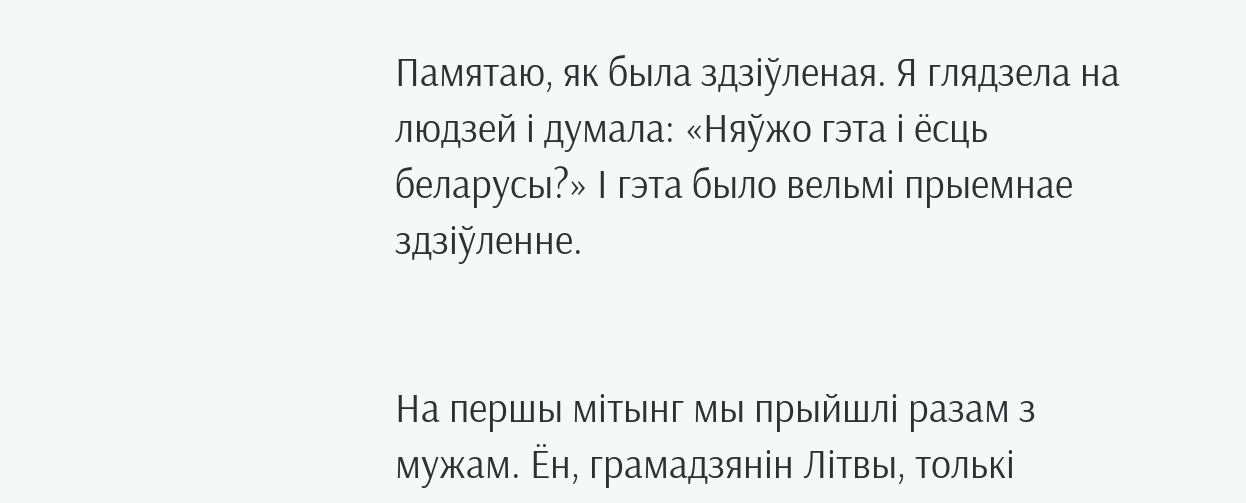Памятаю, як была здзіўленая. Я глядзела на людзей і думала: «Няўжо гэта і ёсць беларусы?» І гэта было вельмі прыемнае здзіўленне.


На першы мітынг мы прыйшлі разам з мужам. Ён, грамадзянін Літвы, толькі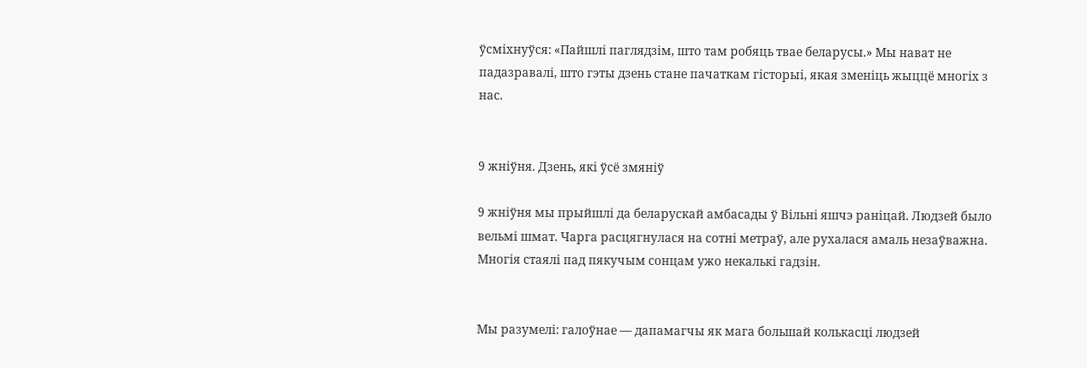ўсміхнуўся: «Пайшлі паглядзім, што там робяць твае беларусы.» Мы нават не падазравалі, што гэты дзень стане пачаткам гісторыі, якая зменіць жыццё многіх з нас.


9 жніўня. Дзень, які ўсё змяніў

9 жніўня мы прыйшлі да беларускай амбасады ў Вільні яшчэ раніцай. Людзей было вельмі шмат. Чарга расцягнулася на сотні метраў, але рухалася амаль незаўважна. Многія стаялі пад пякучым сонцам ужо некалькі гадзін.


Мы разумелі: галоўнае — дапамагчы як мага большай колькасці людзей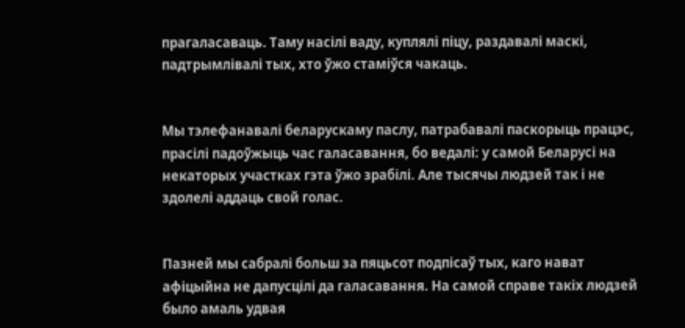прагаласаваць. Таму насілі ваду, куплялі піцу, раздавалі маскі, падтрымлівалі тых, хто ўжо стаміўся чакаць.


Мы тэлефанавалі беларускаму паслу, патрабавалі паскорыць працэс, прасілі падоўжыць час галасавання, бо ведалі: у самой Беларусі на некаторых участках гэта ўжо зрабілі. Але тысячы людзей так і не здолелі аддаць свой голас.


Пазней мы сабралі больш за пяцьсот подпісаў тых, каго нават афіцыйна не дапусцілі да галасавання. На самой справе такіх людзей было амаль удвая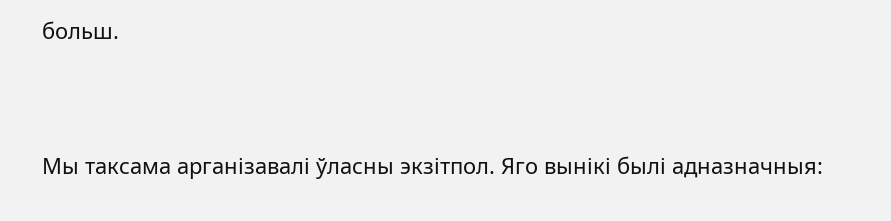больш.


Мы таксама арганізавалі ўласны экзітпол. Яго вынікі былі адназначныя: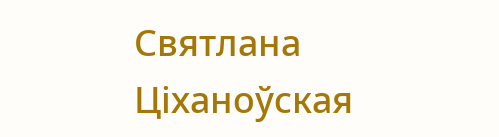Святлана Ціханоўская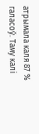атрымала каля 87 % галасоў. Таму калі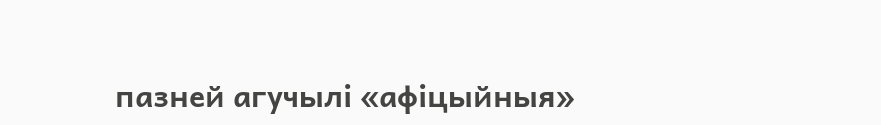пазней агучылі «афіцыйныя»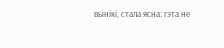вынікі, стала ясна: гэта не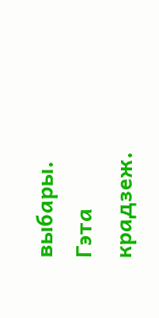выбары. Гэта крадзеж.